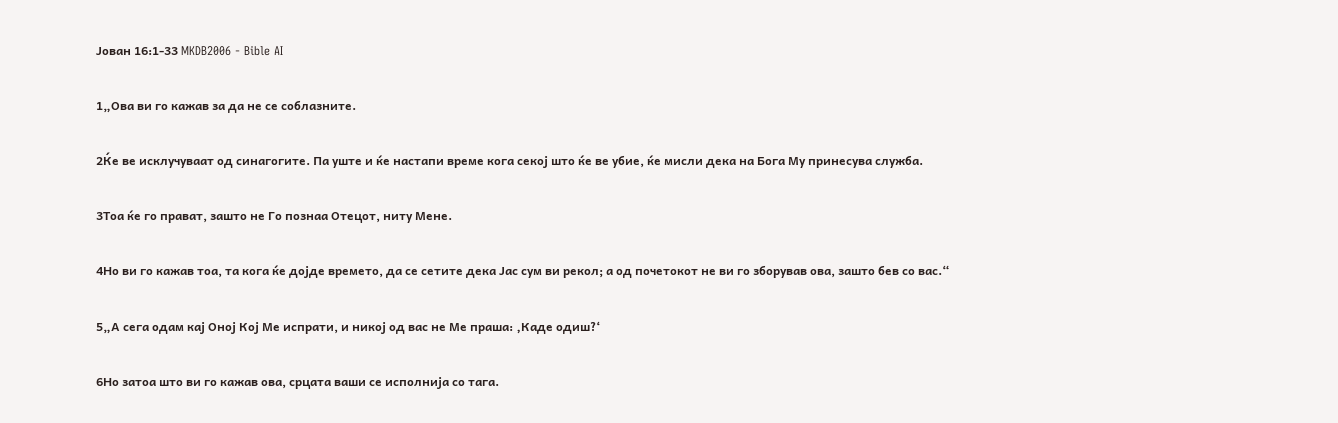Јован 16:1-33 MKDB2006 - Bible AI

1„Ова ви го кажав за да не се соблазните.

2Ќе ве исклучуваат од синагогите. Па уште и ќе настапи време кога секој што ќе ве убие, ќе мисли дека на Бога Му принесува служба.

3Тоа ќе го прават, зашто не Го познаа Отецот, ниту Мене.

4Но ви го кажав тоа, та кога ќе дојде времето, да се сетите дека Јас сум ви рекол; а од почетокот не ви го зборував ова, зашто бев со вас.“

5„А сега одам кај Оној Кој Ме испрати, и никој од вас не Ме праша: ‚Каде одиш?‘

6Но затоа што ви го кажав ова, срцата ваши се исполнија со тага.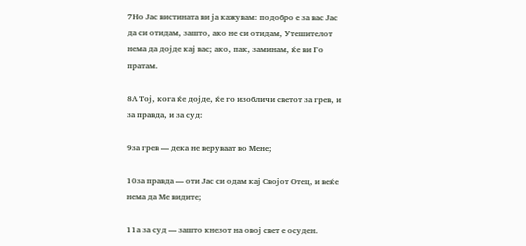7Но Јас вистината ви ја кажувам: подобро е за вас Јас да си отидам, зашто, ако не си отидам, Утешителот нема да дојде кај вас; ако, пак, заминам, ќе ви Го пратам.

8А Тој, кога ќе дојде, ќе го изобличи светот за грев, и за правда, и за суд:

9за грев — дека не веруваат во Мене;

10за правда — оти Јас си одам кај Својот Отец, и веќе нема да Ме видите;

11а за суд — зашто кнезот на овој свет е осуден.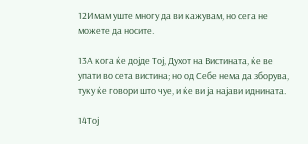12Имам уште многу да ви кажувам, но сега не можете да носите.

13А кога ќе дојде Тој, Духот на Вистината, ќе ве упати во сета вистина; но од Себе нема да зборува, туку ќе говори што чуе, и ќе ви ја најави иднината.

14Тој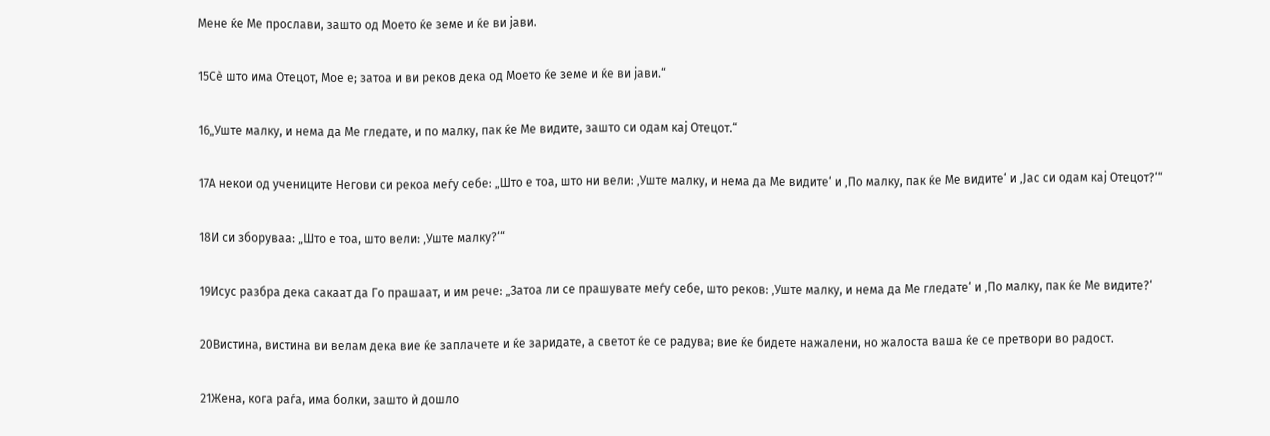Мене ќе Ме прослави, зашто од Моето ќе земе и ќе ви јави.

15Сѐ што има Отецот, Мое е; затоа и ви реков дека од Моето ќе земе и ќе ви јави.“

16„Уште малку, и нема да Ме гледате, и по малку, пак ќе Ме видите, зашто си одам кај Отецот.“

17А некои од учениците Негови си рекоа меѓу себе: „Што е тоа, што ни вели: ‚Уште малку, и нема да Ме видите‘ и ‚По малку, пак ќе Ме видите‘ и ‚Јас си одам кај Отецот?‘“

18И си зборуваа: „Што е тоа, што вели: ‚Уште малку?‘“

19Исус разбра дека сакаат да Го прашаат, и им рече: „Затоа ли се прашувате меѓу себе, што реков: ‚Уште малку, и нема да Ме гледате‘ и ‚По малку, пак ќе Ме видите?‘

20Вистина, вистина ви велам дека вие ќе заплачете и ќе заридате, а светот ќе се радува; вие ќе бидете нажалени, но жалоста ваша ќе се претвори во радост.

21Жена, кога раѓа, има болки, зашто ѝ дошло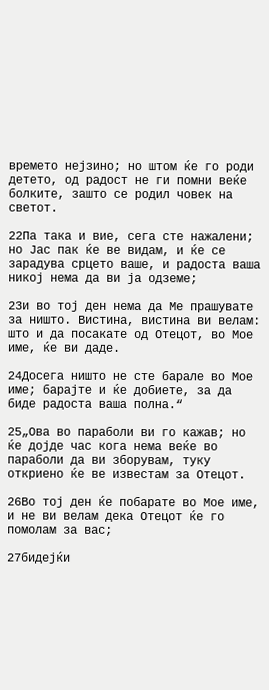времето нејзино; но штом ќе го роди детето, од радост не ги помни веќе болките, зашто се родил човек на светот.

22Па така и вие, сега сте нажалени; но Јас пак ќе ве видам, и ќе се зарадува срцето ваше, и радоста ваша никој нема да ви ја одземе;

23и во тој ден нема да Ме прашувате за ништо. Вистина, вистина ви велам: што и да посакате од Отецот, во Мое име, ќе ви даде.

24Досега ништо не сте барале во Мое име; барајте и ќе добиете, за да биде радоста ваша полна.“

25„Ова во параболи ви го кажав; но ќе дојде час кога нема веќе во параболи да ви зборувам, туку откриено ќе ве известам за Отецот.

26Во тој ден ќе побарате во Мое име, и не ви велам дека Отецот ќе го помолам за вас;

27бидејќи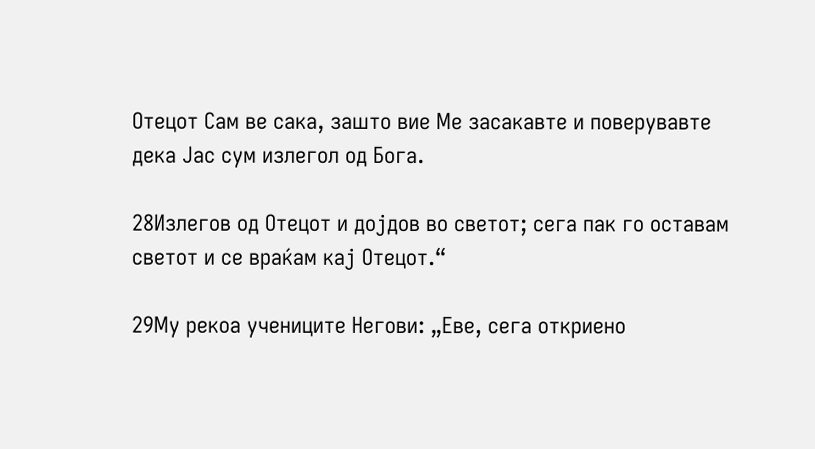Отецот Сам ве сака, зашто вие Ме засакавте и поверувавте дека Јас сум излегол од Бога.

28Излегов од Отецот и дојдов во светот; сега пак го оставам светот и се враќам кај Отецот.“

29Му рекоа учениците Негови: „Еве, сега откриено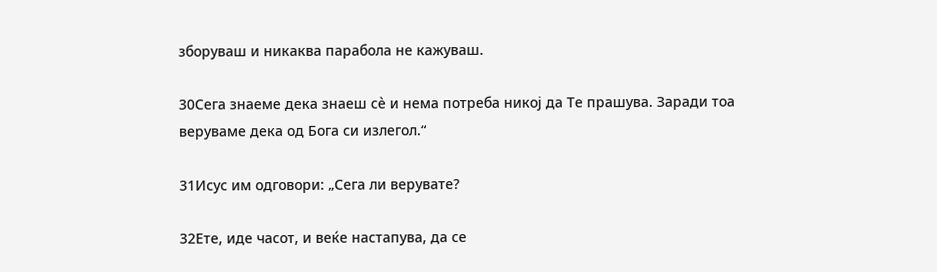зборуваш и никаква парабола не кажуваш.

30Сега знаеме дека знаеш сѐ и нема потреба никој да Те прашува. Заради тоа веруваме дека од Бога си излегол.“

31Исус им одговори: „Сега ли верувате?

32Ете, иде часот, и веќе настапува, да се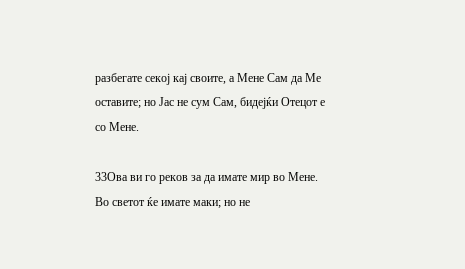разбегате секој кај своите, а Мене Сам да Ме оставите; но Јас не сум Сам, бидејќи Отецот е со Мене.

33Ова ви го реков за да имате мир во Мене. Во светот ќе имате маки; но не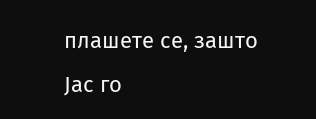плашете се, зашто Јас го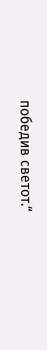победив светот.“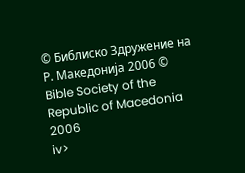© Библиско Здружение на Р. Македонија 2006 © Bible Society of the Republic of Macedonia 2006
iv>